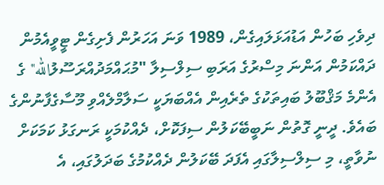ދިވެހި ބަހުން އަޑުއަޅަލައިގެން، 1989 ވަނަ އަހަރުން ފެށިގެން ޓީވީއެމުން ދައްކަމުން އަންނަ މިސްރުގެ އަރަބި ސިލްސިލާ "މުޙައްމަދުއްރަސޫލުالله" ގެ އެންމެ މަޤްބޫލު ބައިތަކުގެ ތެރެއިން އެއްބަޔަކީ ސަލާމްލެއްވި މޫސާގެފާނުންގެ ބައެވެ. ދީނީ ގޮތުން ނަބީބޭކަލުން ސިފަކޮށް، ދެއްކުމަކީ ރަނގަޅު ކަމަކަށް ނުވާތީ، މި ސިލްސިލާގައި އެފަދަ ބޭކަލުން ދެއްކުމުގެ ބަދަލުގައި، އެ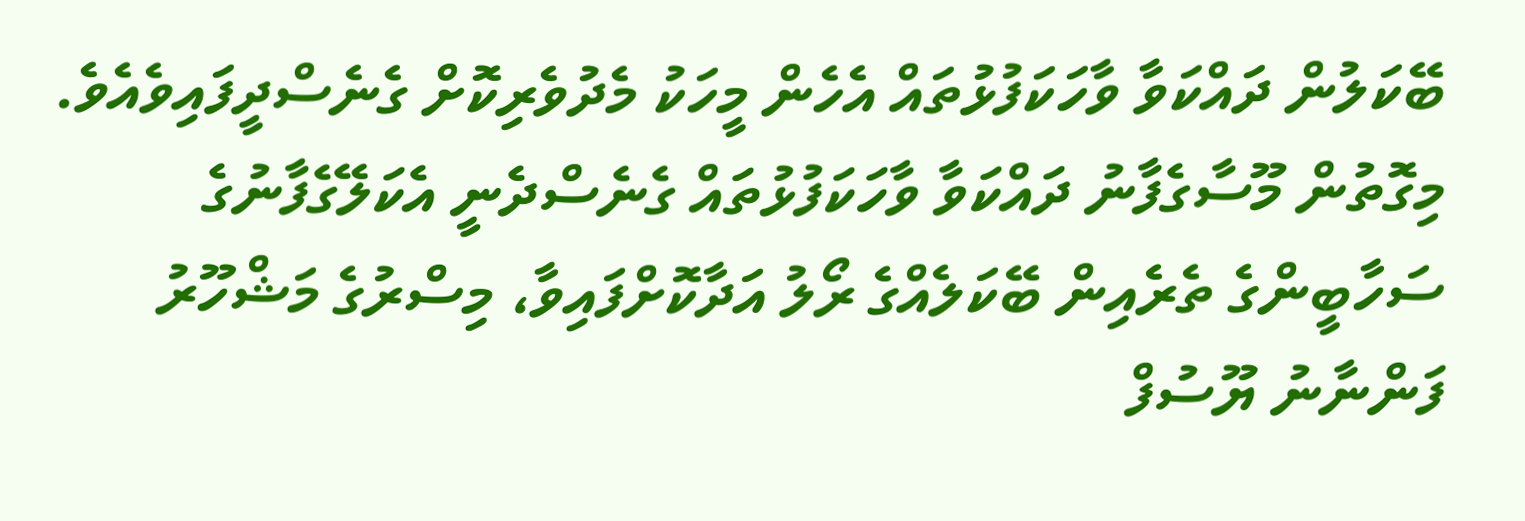ބޭކަލުން ދައްކަވާ ވާހަކަފުޅުތައް އެހެން މީހަކު މެދުވެރިކޮށް ގެނެސްދީފައިވެއެވެ. މިގޮތުން މޫސާގެފާނު ދައްކަވާ ވާހަކަފުޅުތައް ގެނެސްދެނީ އެކަލޭގެފާނުގެ ސަހާބީންގެ ތެރެއިން ބޭކަލެއްގެ ރޯލު އަދާކޮށްފައިވާ، މިސްރުގެ މަޝްހޫރު ފަންނާނު ޔޫސުފް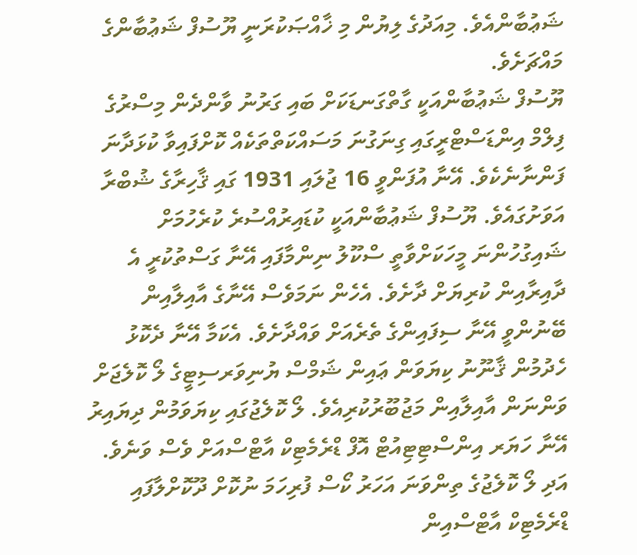ޝަޢުބާންއެވެ. މިއަދުގެ ލިޔުން މި ޚާއްޞަކުރަނީ ޔޫސުފް ޝަޢުބާންގެ މައްޗަށެވެ.
ޔޫސުފް ޝަޢުބާންއަކީ ގާތްގަނޑަކަށް ބައި ގަރުނު ވާންދެން މިސްރުގެ ފިލްމް އިންޑަސްޓްރީގައި ގިނަގުނަ މަސައްކަތްތަކެއް ކޮށްފައިވާ ކުޅަދާނަ ފަންނާނެކެވެ. އޭނާ އުފަންވީ 16 ޖުލައި 1931 ގައި ޤާހިރާގެ ޝުބްރާ އަވަށުގައެވެ. ޔޫސުފް ޝަޢުބާންއަކީ ކުޑައިރުއްސުރެ ކުރެހުމަށް ޝައިގުހުންނަ މީހަކަށްވާތީ ސްކޫލު ނިންމާފައި އޭނާ ގަސްތުކުރީ އެ ދާއިރާއިން ކުރިޔަށް ދާށެވެ. އެހެން ނަމަވެސް އޭނާގެ އާއިލާއިން ބޭނުންވީ އޭނާ ސިފައިންގެ ތެރެއަށް ވައްދާށެވެ. އެކަމާ އޭނާ ދެކޮޅު ހެދުމުން ޤާނޫނު ކިޔަވަން ޢައިން ޝަމްސް ޔުނިވަރސިޓީގެ ލޯ ކޮލެޖަށް ވަންނަން އާއިލާއިން މަޖުބޫރުކުރިއެވެ. ލޯ ކޮލެޖުގައި ކިޔަވަމުން ދިޔައިރު އޭނާ ހަޔަރ އިންސްޓިޓިއުޓް އޮފް ޑްރެމެޓިކް އާޓްސްއަށް ވެސް ވަނެވެ. އަދި ލޯ ކޮލެޖުގެ ތިންވަނަ އަހަރު ކޯސް ފުރިހަމަ ނުކޮށް ދޫކޮށްލާފައި ޑްރެމެޓިކް އާޓްސްއިން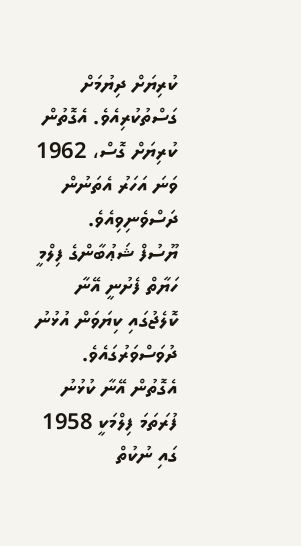ކުރިޔަށް ދިޔުމަށް ގަސްތުކުރިއެވެ. އެގޮތުން ކުރިޔަށް ގޮސް، 1962 ވަނަ އަހަރު އެތަނުން ދަސްވެނިވިއެވެ.
ޔޫސުފް ޝަޢުބާންގެ ފިލްމީ ހަޔާތް ފެށުނީ އޭނާ ކޮލެޖުގައި ކިޔަވަން އުޅުނު ދުވަސްވަރުގައެވެ. އެގޮތުން އޭނާ ކުޅުނު ފުރަތަމަ ފިލްމަކީ 1958 ގައި ނުކުތް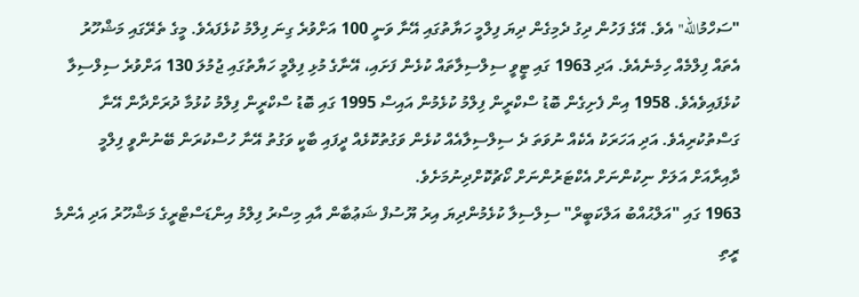"ސަހްމުالله" އެވެ. އޭގެ ފަހުން ދިގު ދެމިގެން ދިޔަ ފިލްމީ ހަޔާތުގައި އޭނާ ވަނީ 100 އަށްވުރެ ގިނަ ފިލްމު ކުޅެފައެވެ. މީގެ ތެރޭގައި މަޝްހޫރު އެތައް ފިލްމެއް ހިމެނެއެވެ. އަދި 1963 ގައި ޓީވީ ސިލްސިލާތައް ކުޅެން ފަށައި، އޭނާގެ މުޅި ފިލްމީ ހަޔާތުގައި ޖުމުލަ 130 އަށްވުރެ ސިލްސިލާ ކުޅެފައިވެއެވެ. 1958 އިން ފެށިގެން ބޮޑު ސްކްރީން ފިލްމު ކުޅެމުން އައިސް 1995 ގައި ބޮޑު ސްކްރީން ފިލްމު ކުޅުމާ ދުރަށްދާން އޭނާ ގަސްތުކުރިއެވެ. އަދި އަހަރަކު އެކެއް ނުވަތަ ދެ ސިލްސިލާއެއް ކުޅެން ވަގުތުކޮޅެއް ދީފައި ބާކީ ވަގުތު އޭނާ ހުސްކުރަން ބޭނުންވީ ފިލްމީ ދާއިރާއަށް އަލަށް ނިކުންނަށް އެކްޓަރުންނަށް ކޯޗުކޮށްދިނުމަށެވެ.
1963 ގައި "އަލްޙުއްބު އަލްކަބީރް" ސިލްސިލާ ކުޅެމުންދިޔަ އިރު ޔޫސުފް ޝަޢުބާން އާއި މިސްރު ފިލްމު އިންޑަސްޓްރީގެ މަޝްހޫރު އަދި އެންމެ ރީތި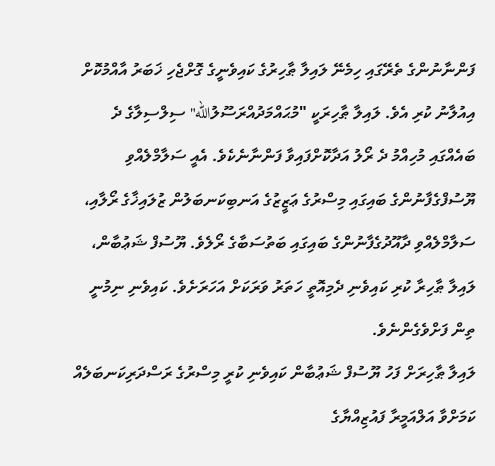ފަންނާނުންގެ ތެރޭގައި ހިމެނޭ ލައިލާ ޠާހިރުގެ ކައިވެނީގެ ގޮށްޖެހި ޚަބަރު އާއްމުކޮށް އިއުލާނު ކުރި އެވެ. ލައިލާ ޠާހިރަކީ "މުޙައްމަދުއްރަސޫލުالله" ސިލްސިލާގެ ދެ ބައެއްގައި މުހިއްމު ދެ ރޯލު އަދާކޮށްފައިވާ ފަންނާނެކެވެ. އެއީ ސަލާމްލެއްވި ޔޫސުފްގެފާނުންގެ ބައިގައި މިސްރުގެ ޢަޒީޒުގެ އަނބިކަނބަލުން ޒުލައިޚާގެ ރޯލާއި، ސަލާމްލެއްވި ދާއޫދުގެފާނުންގެ ބައިގައި ބަތުސަބާގެ ރޯލެވެ. ޔޫސުފް ޝަޢުބާން، ލައިލާ ޠާހިރާ ކުރި ކައިވެނި ދެމިއޮތީ ހަތަރު ވަރަކަށް އަހަރަށެވެ. ކައިވެނި ނިމުނީ ތިން ފަށްވެގެންނެވެ.
ލައިލާ ޠާހިރަށް ފަހު ޔޫސުފް ޝަޢުބާން ކައިވެނި ކުރީ މިސްރުގެ ރަސްދަރިކަނބަލެއް ކަމަށްވާ އަލްއަމީރާ ފައުޒިއްޔާގެ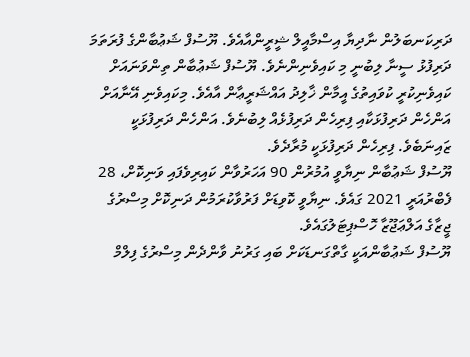ދަރިކަނބަލުން ނާދިޔާ އިސްމާއީލް ޝީރީންއާއެވެ. ޔޫސުފް ޝަޢުބާންގެ ފުރަތަމަ ދަރިފުޅު ސީނާ ލިބުނީ މި ކައިވެނިންނެވެ. ޔޫސުފް ޝަޢުބާން ތިންވަނައަށް ކައިވެނިކުރީ ކުވައިތުގެ އީމާން ޚާލިދު އައްޝަރީޢާން އާއެވެ. މިކައިވެނި އޭނާއަށް އަންހެން ދަރިފުޅަކާއި ފިރިހެން ދަރިފުޅެއް ލިބުނެވެ. އަންހެން ދަރިފުޅަކީ ޒައިނަބެވެ. ފިރިހެން ދަރިފުޅަކީ މުރާދެވެ.
ޔޫސުފް ޝަޢުބާން ނިޔާވީ އުމުރުން 90 އަހަރުވާން ކައިރިވެފައި ވަނިކޮށް، 28 ފެބްރުއަރީ 2021 ގައެވެ. ނިޔާވީ ކޮވިޑަށް ފަރުވާކުރަމުން ދަނިކޮށް މިސްރުގެ ޖީޒާގެ އަލްޢަޖޫޒާ ހޮސްޕިޓަލުގައެވެ.
ޔޫސުފް ޝަޢުބާންއަކީ ގާތްގަނޑަކަށް ބައި ގަރުނު ވާންދެން މިސްރުގެ ފިލްމް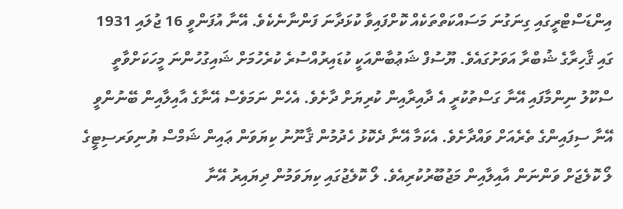އިންޑަސްޓްރީގައި ގިނަގުނަ މަސައްކަތްތަކެއް ކޮށްފައިވާ ކުޅަދާނަ ފަންނާނެކެވެ. އޭނާ އުފަންވީ 16 ޖުލައި 1931 ގައި ޤާހިރާގެ ޝުބްރާ އަވަށުގައެވެ. ޔޫސުފް ޝަޢުބާންއަކީ ކުޑައިރުއްސުރެ ކުރެހުމަށް ޝައިގުހުންނަ މީހަކަށްވާތީ ސްކޫލު ނިންމާފައި އޭނާ ގަސްތުކުރީ އެ ދާއިރާއިން ކުރިޔަށް ދާށެވެ. އެހެން ނަމަވެސް އޭނާގެ އާއިލާއިން ބޭނުންވީ އޭނާ ސިފައިންގެ ތެރެއަށް ވައްދާށެވެ. އެކަމާ އޭނާ ދެކޮޅު ހެދުމުން ޤާނޫނު ކިޔަވަން ޢައިން ޝަމްސް ޔުނިވަރސިޓީގެ ލޯ ކޮލެޖަށް ވަންނަން އާއިލާއިން މަޖުބޫރުކުރިއެވެ. ލޯ ކޮލެޖުގައި ކިޔަވަމުން ދިޔައިރު އޭނާ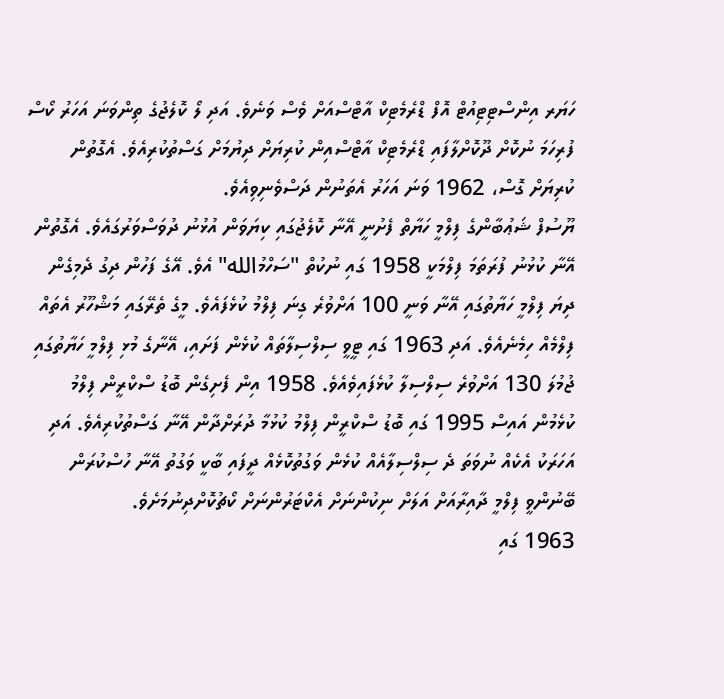ހަޔަރ އިންސްޓިޓިއުޓް އޮފް ޑްރެމެޓިކް އާޓްސްއަށް ވެސް ވަނެވެ. އަދި ލޯ ކޮލެޖުގެ ތިންވަނަ އަހަރު ކޯސް ފުރިހަމަ ނުކޮށް ދޫކޮށްލާފައި ޑްރެމެޓިކް އާޓްސްއިން ކުރިޔަށް ދިޔުމަށް ގަސްތުކުރިއެވެ. އެގޮތުން ކުރިޔަށް ގޮސް، 1962 ވަނަ އަހަރު އެތަނުން ދަސްވެނިވިއެވެ.
ޔޫސުފް ޝަޢުބާންގެ ފިލްމީ ހަޔާތް ފެށުނީ އޭނާ ކޮލެޖުގައި ކިޔަވަން އުޅުނު ދުވަސްވަރުގައެވެ. އެގޮތުން އޭނާ ކުޅުނު ފުރަތަމަ ފިލްމަކީ 1958 ގައި ނުކުތް "ސަހްމުالله" އެވެ. އޭގެ ފަހުން ދިގު ދެމިގެން ދިޔަ ފިލްމީ ހަޔާތުގައި އޭނާ ވަނީ 100 އަށްވުރެ ގިނަ ފިލްމު ކުޅެފައެވެ. މީގެ ތެރޭގައި މަޝްހޫރު އެތައް ފިލްމެއް ހިމެނެއެވެ. އަދި 1963 ގައި ޓީވީ ސިލްސިލާތައް ކުޅެން ފަށައި، އޭނާގެ މުޅި ފިލްމީ ހަޔާތުގައި ޖުމުލަ 130 އަށްވުރެ ސިލްސިލާ ކުޅެފައިވެއެވެ. 1958 އިން ފެށިގެން ބޮޑު ސްކްރީން ފިލްމު ކުޅެމުން އައިސް 1995 ގައި ބޮޑު ސްކްރީން ފިލްމު ކުޅުމާ ދުރަށްދާން އޭނާ ގަސްތުކުރިއެވެ. އަދި އަހަރަކު އެކެއް ނުވަތަ ދެ ސިލްސިލާއެއް ކުޅެން ވަގުތުކޮޅެއް ދީފައި ބާކީ ވަގުތު އޭނާ ހުސްކުރަން ބޭނުންވީ ފިލްމީ ދާއިރާއަށް އަލަށް ނިކުންނަށް އެކްޓަރުންނަށް ކޯޗުކޮށްދިނުމަށެވެ.
1963 ގައި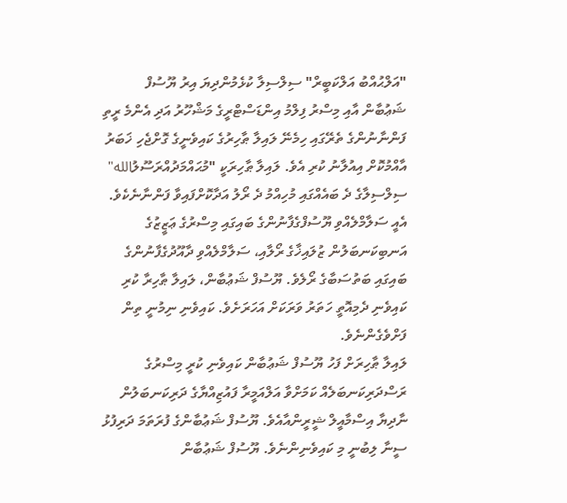"އަލްޙުއްބު އަލްކަބީރް" ސިލްސިލާ ކުޅެމުންދިޔަ އިރު ޔޫސުފް ޝަޢުބާން އާއި މިސްރު ފިލްމު އިންޑަސްޓްރީގެ މަޝްހޫރު އަދި އެންމެ ރީތި ފަންނާނުންގެ ތެރޭގައި ހިމެނޭ ލައިލާ ޠާހިރުގެ ކައިވެނީގެ ގޮށްޖެހި ޚަބަރު އާއްމުކޮށް އިއުލާނު ކުރި އެވެ. ލައިލާ ޠާހިރަކީ "މުޙައްމަދުއްރަސޫލުالله" ސިލްސިލާގެ ދެ ބައެއްގައި މުހިއްމު ދެ ރޯލު އަދާކޮށްފައިވާ ފަންނާނެކެވެ. އެއީ ސަލާމްލެއްވި ޔޫސުފްގެފާނުންގެ ބައިގައި މިސްރުގެ ޢަޒީޒުގެ އަނބިކަނބަލުން ޒުލައިޚާގެ ރޯލާއި، ސަލާމްލެއްވި ދާއޫދުގެފާނުންގެ ބައިގައި ބަތުސަބާގެ ރޯލެވެ. ޔޫސުފް ޝަޢުބާން، ލައިލާ ޠާހިރާ ކުރި ކައިވެނި ދެމިއޮތީ ހަތަރު ވަރަކަށް އަހަރަށެވެ. ކައިވެނި ނިމުނީ ތިން ފަށްވެގެންނެވެ.
ލައިލާ ޠާހިރަށް ފަހު ޔޫސުފް ޝަޢުބާން ކައިވެނި ކުރީ މިސްރުގެ ރަސްދަރިކަނބަލެއް ކަމަށްވާ އަލްއަމީރާ ފައުޒިއްޔާގެ ދަރިކަނބަލުން ނާދިޔާ އިސްމާއީލް ޝީރީންއާއެވެ. ޔޫސުފް ޝަޢުބާންގެ ފުރަތަމަ ދަރިފުޅު ސީނާ ލިބުނީ މި ކައިވެނިންނެވެ. ޔޫސުފް ޝަޢުބާން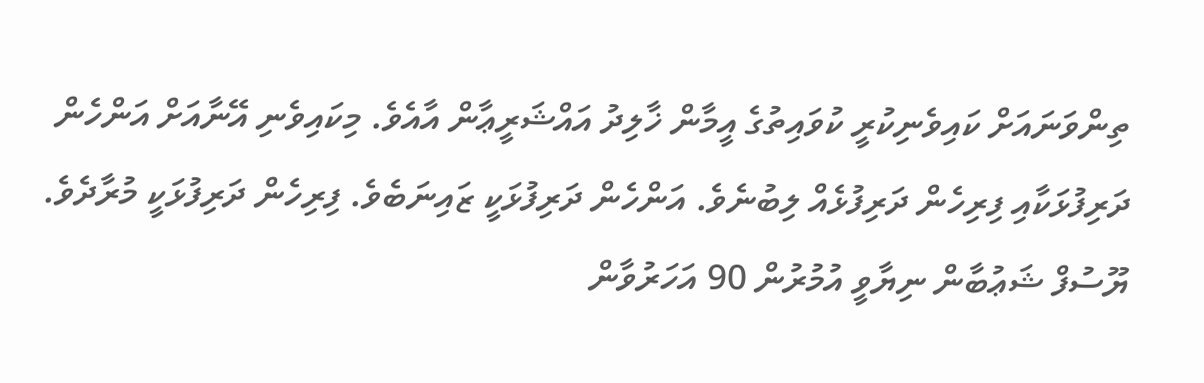ތިންވަނައަށް ކައިވެނިކުރީ ކުވައިތުގެ އީމާން ޚާލިދު އައްޝަރީޢާން އާއެވެ. މިކައިވެނި އޭނާއަށް އަންހެން ދަރިފުޅަކާއި ފިރިހެން ދަރިފުޅެއް ލިބުނެވެ. އަންހެން ދަރިފުޅަކީ ޒައިނަބެވެ. ފިރިހެން ދަރިފުޅަކީ މުރާދެވެ.
ޔޫސުފް ޝަޢުބާން ނިޔާވީ އުމުރުން 90 އަހަރުވާން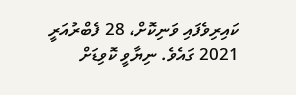ކައިރިވެފައި ވަނިކޮށް، 28 ފެބްރުއަރީ 2021 ގައެވެ. ނިޔާވީ ކޮވިޑަށް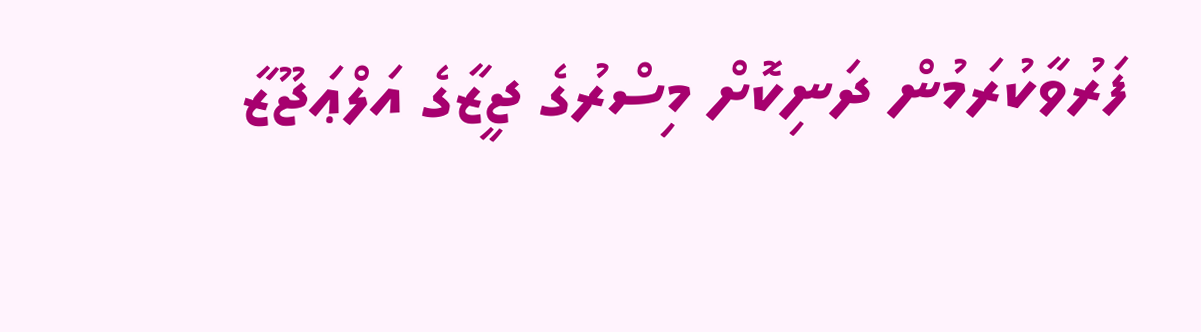ފަރުވާކުރަމުން ދަނިކޮށް މިސްރުގެ ޖީޒާގެ އަލްޢަޖޫޒާ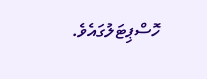ހޮސްޕިޓަލުގައެވެ.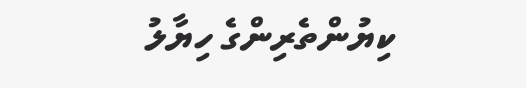ކިޔުންތެރިންގެ ހިޔާލު